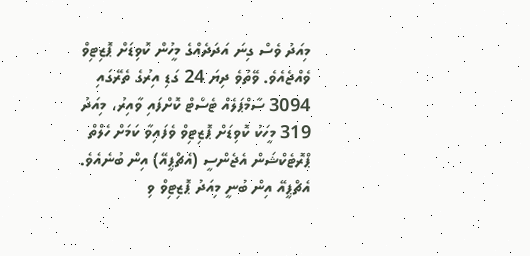މިއަދު ވެސް ގިނަ އަދަދެއްގެ މީހުން ކޮވިޑަށް ޕޮޒިޓިވް ވެއްޖެއެވެ. ވޭތުވެ ދިޔަ 24 ގަޑި އިރުގެ ތެރޭގައި 3094 ސާމްޕަލެއް ޓެސްޓް ކޮށްފައި ވާއިރު، މިއަދު 319 މީހަކު ކޮވިޑަށް ޕޮޒިޓިވް ވެފައިވާ ކަމަށް ހެލްތް ޕްރޮޓެކްޝަން އެޖެންސީ (އެޗްޕީއޭ) އިން ބުނެއެވެ.
އެޗްޕީއޭ އިން ބުނީ މިއަދު ޕޮޒިޓިވް ވި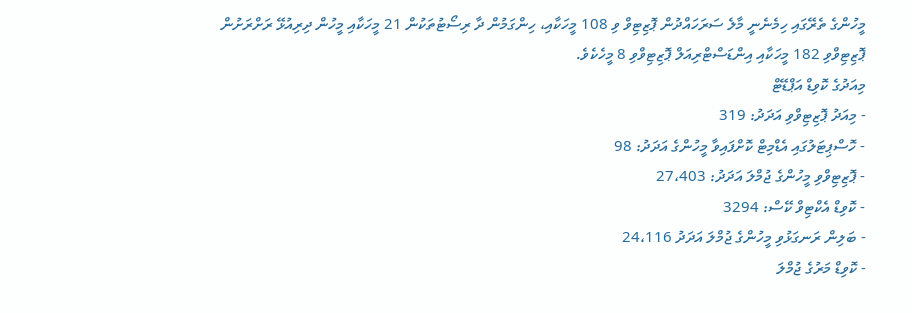މީހުންގެ ތެރޭގައި ހިމެނެނީ މާލެ ސަރަހައްދުން ޕޮޒިޓިވް ވި 108 މީހަކާއި، ހިންގަމުން ދާ ރިސޯޓުތަކުން 21 މީހަކާއި މީހުން ދިރިއުޅޭ ރަށްރަށުން ޕޮޒިޓިވްވި 182 މީހަކާއި އިންޑަސްޓްރިއަލް ޕޮޒިޓިވްވި 8 މީހެކެވެ.
މިއަދުގެ ކޮވިޑް އަޕްޑޭޓް
- މިއަދު ޕޮޒިޓިވްވި އަދަދު: 319
- ހޮސްޕިޓަލުގައި އެޑްމިޓް ކޮށްފައިވާ މީހުންގެ އަދަދު: 98
- ޕޮޒިޓިވްވި މީހުންގެ ޖުމްލަ އަދަދު: 27،403
- ކޮވިޑް އެކްޓިވް ކޭސް: 3294
- ބަލިން ރަނގަޅުވި މީހުންގެ ޖުމްލަ އަދަދު 24،116
- ކޮވިޑް މަރުގެ ޖުމްލަ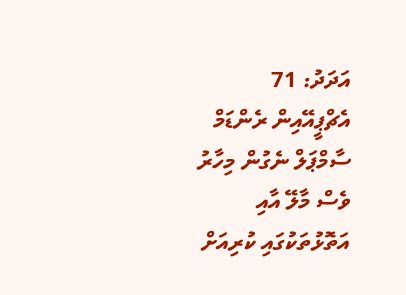އަދަދު: 71
އެޗްޕީއޭއިން ރެންޑަމް ސާމްޕަލް ނެގުން މިހާރު ވެސް މާލޭ އާއި އަތޮޅުތަކުގައި ކުރިއަށް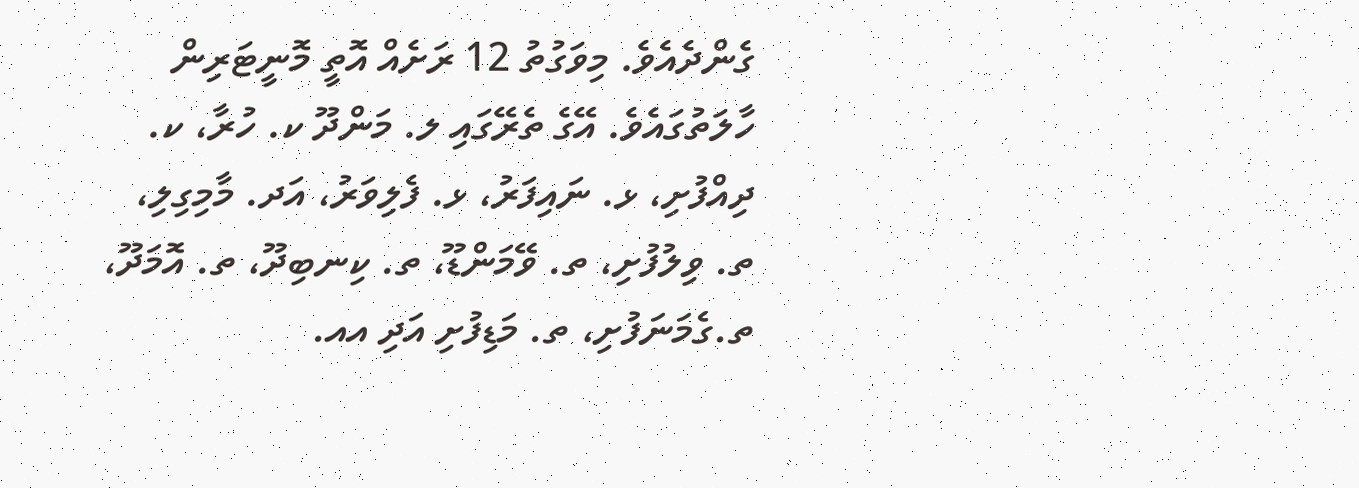ގެންދެއެވެ. މިވަގުތު 12 ރަށެއް އޮތީ މޮނީޓަރިން ހާލަތުގައެވެ. އޭގެ ތެރޭގައި ލ. މަންދޫ ކ. ހުރާ، ކ. ދިއްފުށި، ޅ. ނައިފަރު، ޅ. ފެލިވަރު، އަދ. މާމިގިލި، ތ. ވިލުފުށި، ތ. ވޭމަންޑޫ، ތ. ކިނބިދޫ، ތ. އޮމަދޫ، ތ.ގެމަނަފުށި، ތ. މަޑިފުށި އަދި އއ.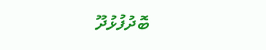ބޮދުފުޅުދޫ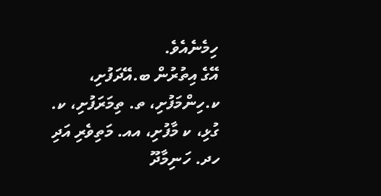ހިމެނެއެވެ.
އޭގެ އިތުރުން ބ.އޭދަފުށި، ކ.ހިންމަފުށި، ތ. ތިމަރަފުށި، ކ. ގުޅި، ކ މާފުށި، އއ. މަތިވެރި އަދި ހދ. ހަނިމާދޫ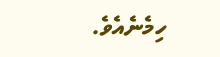ހިމެނެއެވެ.